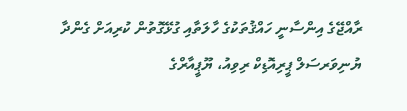ރާއްޖޭގެ އިންސާނީ ހައްޤުތަކުގެ ހާލަތާއި ގުޅޭގޮތުން ކުރިއަށް ގެންދާ ޔުނިވަރސަލް ޕީރިއޮޑިކް ރިވިއު، ޔޫޕީއާރްގެ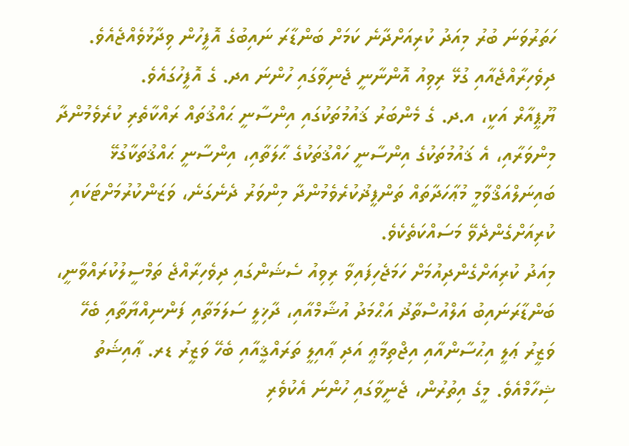ހަތަރުވަނަ ބުރު މިއަދު ކުރިއަށްދާނެ ކަމަށް ބަންޑާރަ ނައިބުގެ އޮފީހުން ވިދާޅުވެއްޖެއެވެ.
ދިވެހިރާއްޖެއާއި ގުޅޭ ރިވިއު އޮންނާނީ ޖެނިވާގައި ހުންނަ އދ. ގެ އޮފީހުގައެވެ.
ޔޫޕީއާރް އަކީ، އ.ދ. ގެ މެންބަރު ޤައުމުތަކުގައި އިންސާނީ ޙައްޤުތައް ރައްކާތެރި ކުރެވެމުންދާ މިންވަރާއި، އެ ޤައުމުތަކުގެ އިންސާނީ ހައްޤުތަކުގެ ޙާލަތާއި، އިންސާނީ ޙައްޤުތަކާގުޅޭ ބައިނަލްއަޤްވާމީ މުޢާހަދާތައް ތަންފީޛުކުރެވެމުންދާ މިންވަރު ދެނެގަނެ، ވަޒަންކުރުމަށްޓަކައި ކުރިއަށްގެންދެވޭ މަސައްކަތެކެވެ.
މިއަދު ކުރިއަށްގެންދިއުމަށް ހަމަޖެހިފައިވާ ރިވިއު ސެޝަންގައި ދިވެހިރާއްޖެ ތަމްސީލުކުރައްވާނީ، ބަންޑާރަނައިބު އަލްއުސްތާޛު އަޙްމަދު އުޝާމްއާއި، ދާޚިލީ ސަލަމަތާއި ފަންނިއްޔާތާއި ބެހޭ ވަޒީރު ޢަލީ އިޙުސާންއާއި އިޖްތިމާޢީ އަދި ޢާއިލީ ތަރައްޤީއާއި ބެހޭ ވަޒީރު ޑރ. ޢާއިޝަތު ޝިހާމްއެވެ. މީގެ އިތުރުން، ޖެނީވާގައި ހުންނަ އެކުވެރި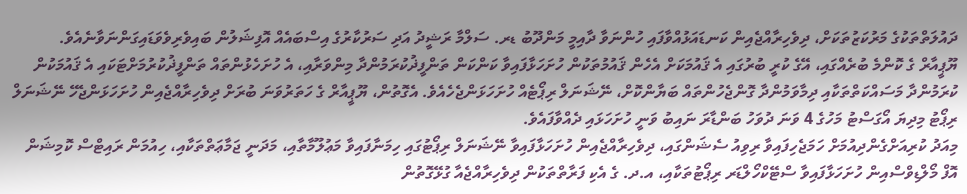ދައުލަތްތަކުގެ މަރުކަޒުތަކަށް، ދިވެހިރާއްޖެއިން ކަނޑައަޅުއްވާފައި ހުންނަވާ ދާއިމީ މަންދޫބު ޑރ. ސަލްމާ ރަޝީދު އަދި ސަރުކާރުގެ އިސްބައެއް އޮފިޝަލުން ބައިވެރިވެވަޑައިގަންނަވާނެއެވެ.
ޔޫޕީއާރް ގެ ކޮންމެ ބުރެއްގައި، އޭގެ ކުރީ ބުރުގައި އެ ޤައުމަކަށް އެހެން ޤައުމުތަކުން ހުށަހަޅާފައިވާ ކަންކަން ތަންފީޛުކުރަމުންދާ މިންވަރާއި، އެ ހުށަހެޅުންތައް ތަންފީޛުކުރުމަށްޓަކައި އެ ޤައުމަކުން ކުރަމުންދާ މަސައްކަތްތަކާއި ދިމާވަމުންދާ ގޮންޖެހުންތައް ބަޔާންކޮށް، ނޭޝަނަލް ރިޕޯޓެއް ހުށަހަޅަންޖެހެއެވެ. އެގޮތުން، ޔޫޕީއާރް ގެ ހަތަރުވަނަ ބުރަށް ދިވެހިރާއްޖެއިން ހުށަހަޅަންޖެހޭ ނޭޝަނަލް ރިޕޯޓު މިދިޔަ އޯގަސްޓު މަހުގެ 4 ވަނަ ދުވަހު ބަންޑާރަ ނައިބު ވަނީ ހުށަހަޅައި ދެއްވާފައެވެ.
މިއަދު ކުރިއަށްގެންދިއުމަށް ހަމަޖެހިފައިވާ ރިވިއު ސެޝަންގައި، ދިވެހިރާއްޖެއިން ހުށަހަޅާފައިވާ ނޭޝަނަލް ރިޕޯޓުގައި ހިމަނާފައިވާ މަޢުލޫމާތާއި، މަދަނީ ޖަމާޢަތްތަކާއި، ހިއުމަން ރައިޓްސް ކޮމިޝަން އޮފް މޯލްޑިވްސްއިން ހުށަހަޅާފައިވާ ސްޓޭކްހޯލްޑަރ ރިޕޯޓުތަކާއި، އ.ދ. ގެ އެކި ފަރާތްތަކުން ދިވެހިރާއްޖެއާ ގުޅޭގޮތުން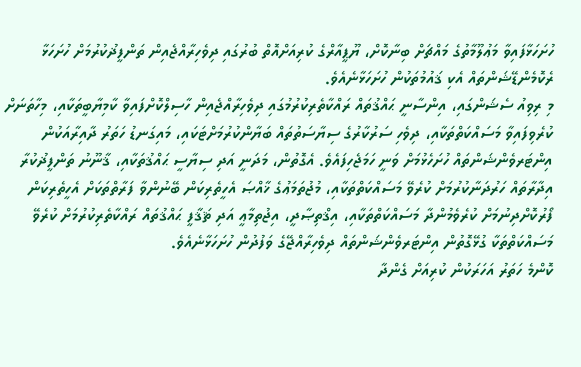ހުށަހަޅާފައިވާ މަޢުލޫމާތުގެ މައްޗަށް ބިނާކޮށް، ޔޫޕީއާރްގެ ކުރިއަށްއޮތް ބުރުގައި ދިވެހިރާއްޖެއިން ތަންފީޛުކުރުމަށް ހުށަހަޅާ ރެކޮމެންޑޭޝަންތައް އެކި ޤައުމުތަކުން ހުށަހަޅާނެއެވެ.
މި ރިވިއު ސެޝަންގައި، އިންސާނީ ޙައްޤުތައް ރައްކާތެރިކުރުމުގައި ދިވެހިރާއްޖެއިން ހާސިލްކޮށްފައިވާ ކާމިޔާބީތަކާއި، މިހާތަނަށް ކުރެވިފައިވާ މަސައްކަތްތަކާއި، ދިވެހި ސަރުކާރުގެ ސިޔާސަތުތައް ބަޔާންކުރުމަށްޓަކައި، މައިގަނޑު ހަތަރު ދާއިރާއަކުން އިންޓަރވެންޝަންތައް ހުށަހެޅުމަށް ވަނީ ހަމަޖެހިފައެވެ. އެގޮތުން، މަދަނީ އަދި ސިޔާސީ ޙައްޤުތަކާއި، ޤާނޫނު ތަންފީޛުކުރާ އިދާރާތައް ހަރުދަނާކުރުމަށް ކުރެވޭ މަސައްކަތްތަކާއި، މުޖުތަމަޢުގެ ޚާއްޞަ އެހީތެރިކަން ބޭނުންވާ ފަރާތްތަކަށް އެހީތެރިކަން ފޯރުކޮށްދިނުމަށް ކުރެވެމުންދާ މަސައްކަތްތަކާއި، އިޤްތިޞާދީ، އިޖުތިމާޢީ އަދި ޘަޤާފީ ޙައްޤުތައް ރައްކާތެރިކުރުމަށް ކުރެވޭ މަސައްކަތްތަކާ ގުޅޭގޮތުން އިންޓަރވެންޝަންތައް ދިވެހިރާއްޖޭގެ ވަފުދުން ހުށަހަޅާނެއެވެ.
ކޮންމެ ހަތަރު އަހަރަކުން ކުރިއަށް ގެންދާ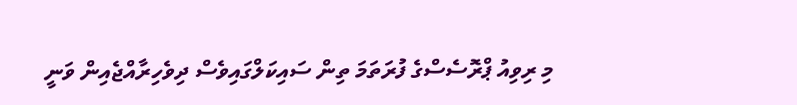މި ރިވިއު ޕްރޮސެސްގެ ފުރަތަމަ ތިން ސައިކަލްގައިވެސް ދިވެހިރާއްޖެއިން ވަނީ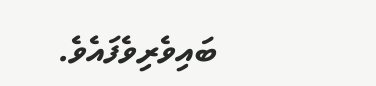ބައިވެރިވެފައެވެ.